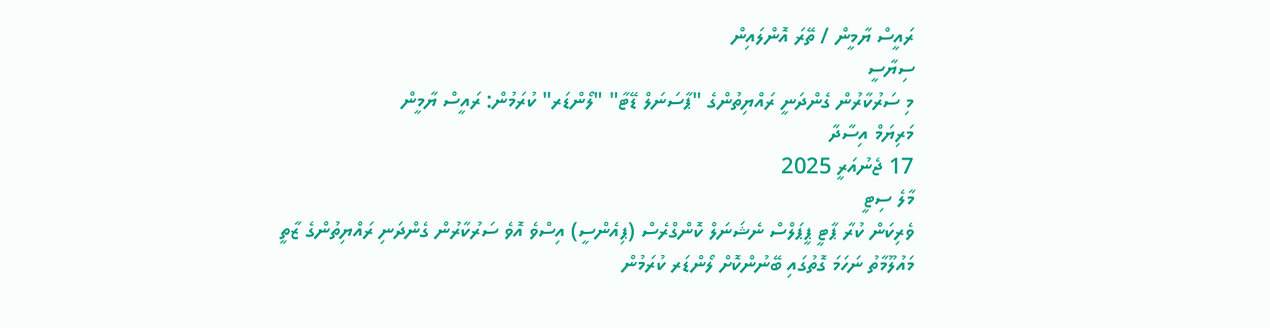ރައީސް ޔާމީން / ތޭރަ އޮންލައިން
ސިޔާސީ
މި ސަރުކާރުން ގެންދަނީ ރައްޔިތުންގެ "ޕާސަނަލް ޑޭޓާ" "ލޯންޑަރ" ކުރަމުން: ރައީސް ޔާމީން
މަރިޔަމް އިސާދާ
17 ޖެނުއަރީ 2025
މާލެ ސިޓީ
ވެރިކަން ކުރާ ޕާޓީ ޕީޕަލްސް ނެޝަނަލް ކޮންގްރެސް (ޕިއެންސީ) އިސްވެ އޮވެ ސަރުކާރުން ގެންދަނި ރައްޔިތުންގެ ޒާތީ މައުލޫމާތު ނަހަމަ ގޮތުގައި ބޭނުންކޮށް ލޯންޑަރ ކުރަމުން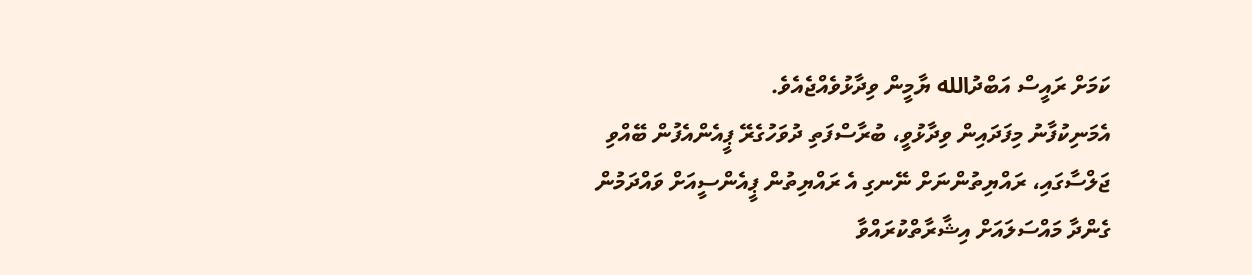ކަމަށް ރައީސް އަބްދުالله ޔާމީން ވިދާޅުވެއްޖެއެވެ.
އެމަނިކުފާނު މިފަދައިން ވިދާޅުވީ، ބުރާސްފަތި ދުވަހުގެރޭ ޕީއެންއެފުން ބޭއްވި ޖަލްސާގައި، ރައްޔިތުންނަށް ނޭނގި އެ ރައްޔިތުން ޕީއެންސީއަށް ވައްދަމުން ގެންދާ މައްސަލައަށް އިޝާރާތްކުރައްވާ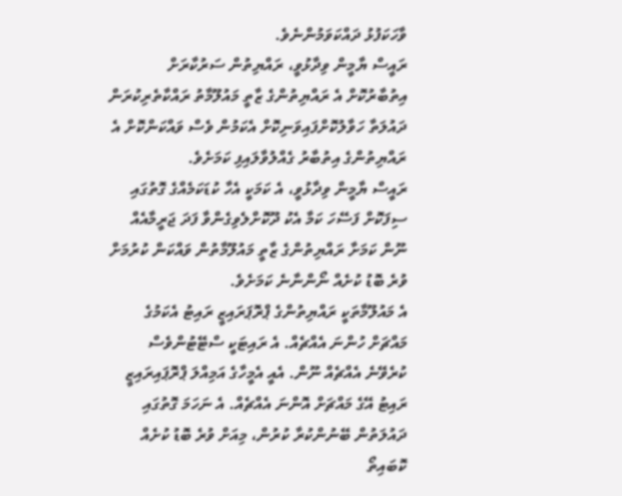ވާހަކަފުޅު ދައްކަވަމުންނެވެ.
ރައީސް ޔާމީން ވިދާޅުވީ، ރައްޔިތުން ސަރުކާރަށް އިތުބާރުކޮށް އެ ރައްޔިތުންގެ ޒާތީ މައުލޫމާތު ރައްކާތެރިކުރަން ދައުލަތާ ހަވާލުކޮށްފައިވަނިކޮށް އެކަމުން ވެސް ވައްކަންކޮށް އެ ރައްޔިތުންގެ އިތުބާރު ގެއްލުވާލައިފި ކަމަށެވެ.
ރައީސް ޔާމީން ވިދާޅުވީ، އެ ކަމަކީ އެހާ ކުޑަކަމެއްގެ ގޮތުގައި ސިފަކޮށް ފަސޭހަ ކަމާ އެކު ދޫކޮށްލެވިގެންވާ ފަދަ ޖަރީމާއެއް ނޫން ކަމަށާ ރައްޔިތުންގެ ޒާތީ މައުލޫމާތުން ވައްކަން ކުރުމަށް ވުރެ ބޮޑު ކުށެއް ނޯންނާނެ ކަމަށެވެ.
އެ މައުލޫމާތަކީ ރައްޔިތުންގެ ޕްރޮޕަރައިޒީ ރައިޓު އެކަމުގެ މައްޗަށް ހުންނަ އެއްޗެއް. އެ ރައިޓަކީ ސްޓޭޓުންވެސް ކުރެވޭނެ އެއްޗެއް ނޫން. އެއީ އެމީހާގެ އަމިއްލަ ޕްރޮޕައިރައިޒީ ރައިޓު އޭގެ މައްޗަށް އޮންނަ އެއްޗެއް. އެ ނަހަމަ ގޮތުގައި ދައުލަތުން ބޭނުންކުރާ ކުރުން، މިއަށް ވުރެ ބޮޑު ކުށެއް ކޮބައިތޯ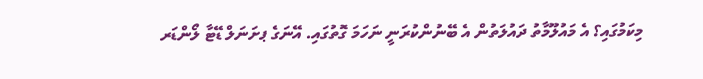މިކަމުގައި؟ އެ މައުލޫމާތު ދައުލަތުން އެ ބޭނުންކުރަނީ ނަހަމަ ގޮތުގައި. އޭނަގެ ޕށަނަލް ޑޭޓާ ލޯންޑަރ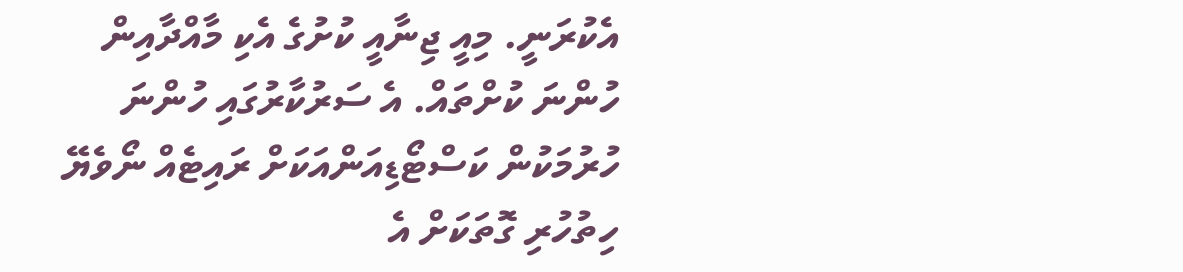އެކުރަނީ. މިއީ ޖިނާއީ ކުށުގެ އެކި މާއްދާއިން ހުންނަ ކުށްތައް. އެ ސަރުކާރުގައި ހުންނަ ހުރުމަކުން ކަސްޓޯޑިއަންއަކަށް ރައިޓެއް ނޯވެޔޭ ހިތުހުރި ގޮތަކަށް އެ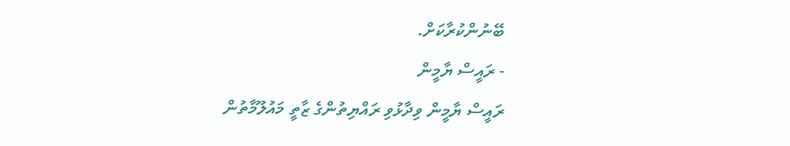ބޭނުންކުރާކަށް.
- ރައީސް ޔާމީން
ރައީސް ޔާމީން ވިދާޅުވި ރައްޔިތުންގެ ޒާތީ މައުލޫމާތުން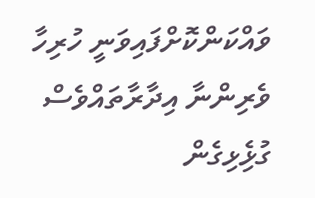ވައްކަންކޮށްފައިވަނީ ހުރިހާ ވެރިންނާ އިދާރާތައްވެސް ގުޅިެޅިގެން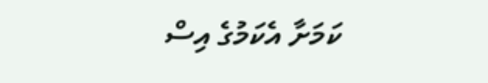ކަމަށާ އެކަމުގެ އިސް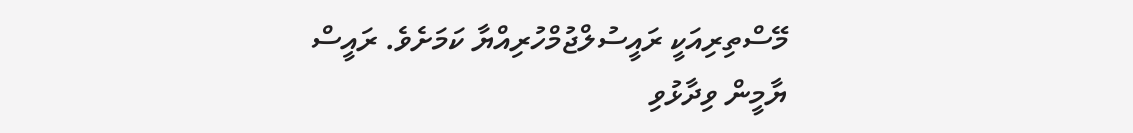މޭސްތިރިއަކީ ރައީސުލްޖުމްހުރިއްޔާ ކަމަށެވެ. ރައީސް ޔާމީން ވިދާޅުވި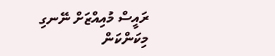ރައީސް މުއިއްޒަށް ނޭނގި މިކަންކަން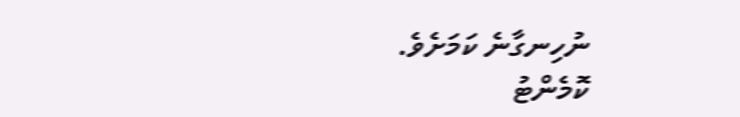ނުހިނގާނެ ކަމަށެވެ.
ކޮމެންޓު